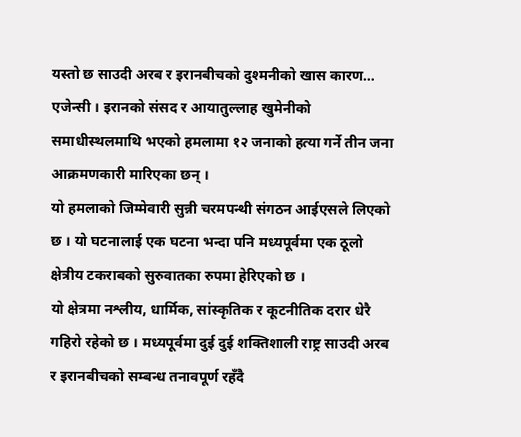यस्तो छ साउदी अरब र इरानबीचको दुश्मनीको खास कारण…
एजेन्सी । इरानको संसद र आयातुल्लाह खुमेनीको समाधीस्थलमाथि भएको हमलामा १२ जनाको हत्या गर्ने तीन जना आक्रमणकारी मारिएका छन् ।
यो हमलाको जिम्मेवारी सुन्नी चरमपन्थी संगठन आईएसले लिएको छ । यो घटनालाई एक घटना भन्दा पनि मध्यपूर्वमा एक ठूलो क्षेत्रीय टकराबको सुरुवातका रुपमा हेरिएको छ ।
यो क्षेत्रमा नश्लीय, धार्मिक, सांस्कृतिक र कूटनीतिक दरार धेरै गहिरो रहेको छ । मध्यपूर्वमा दुई दुई शक्तिशाली राष्ट्र साउदी अरब र इरानबीचको सम्बन्ध तनावपूर्ण रहँदै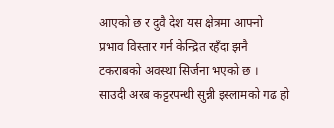आएको छ र दुवै देश यस क्षेत्रमा आफ्नो प्रभाव विस्तार गर्न केन्द्रित रहँदा झनै टकराबको अवस्था सिर्जना भएको छ ।
साउदी अरब कट्टरपन्थी सुन्नी इस्लामको गढ हो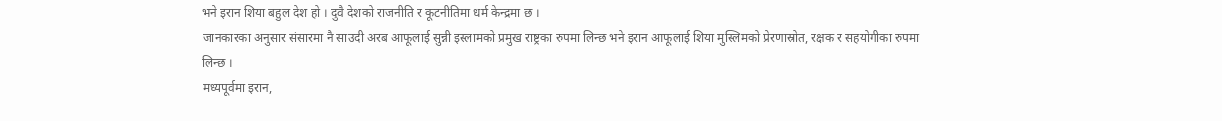भने इरान शिया बहुल देश हो । दुवै देशको राजनीति र कूटनीतिमा धर्म केन्द्रमा छ ।
जानकारका अनुसार संसारमा नै साउदी अरब आफूलाई सुन्नी इस्लामको प्रमुख राष्ट्रका रुपमा लिन्छ भने इरान आफूलाई शिया मुस्लिमको प्रेरणास्रोत, रक्षक र सहयोगीका रुपमा लिन्छ ।
मध्यपूर्वमा इरान,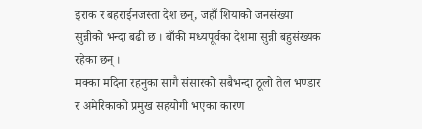इराक र बहराईनजस्ता देश छन्, जहाँ शियाको जनसंख्या सुन्नीको भन्दा बढी छ । बाँकी मध्यपूर्वका देशमा सुन्नी बहुसंख्यक रहेका छन् ।
मक्का मदिना रहनुका सागै संसारको सबैभन्दा ठूलो तेल भण्डार र अमेरिकाको प्रमुख सहयोगी भएका कारण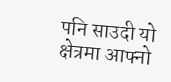पनि साउदी यो क्षेत्रमा आफ्नो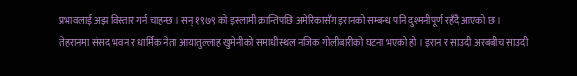प्रभावलाई अझ विस्तार गर्न चाहन्छ । सन् १९७९ को इस्लामी क्रान्तिपछि अमेरिकासँग इरानको सम्बन्ध पनि दुश्मनीपूर्ण रहँदै आएको छ ।
तेहरानमा संसद भवन र धार्मिक नेता आयातुल्लाह खुमेनीको समाधीस्थल नजिक गोलीबारीको घटना भएको हो । इरान र साउदी अरबबीच साउदी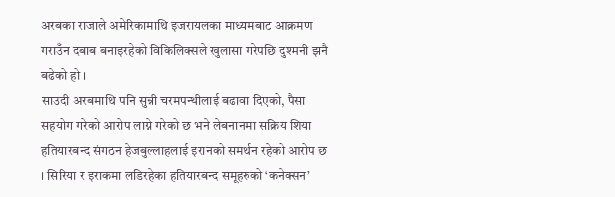अरबका राजाले अमेरिकामाथि इजरायलका माध्यमबाट आक्रमण गराउँन दबाब बनाइरहेको विकिलिक्सले खुलासा गरेपछि दुश्मनी झनै बढेको हो ।
साउदी अरबमाथि पनि सुन्नी चरमपन्थीलाई बढावा दिएको, पैसा सहयोग गरेको आरोप लाग्ने गरेको छ भने लेबनानमा सक्रिय शिया हतियारबन्द संगठन हेजबुल्लाहलाई इरानको समर्थन रहेको आरोप छ । सिरिया र इराकमा लडिरहेका हतियारबन्द समूहरुको ‘कनेक्सन’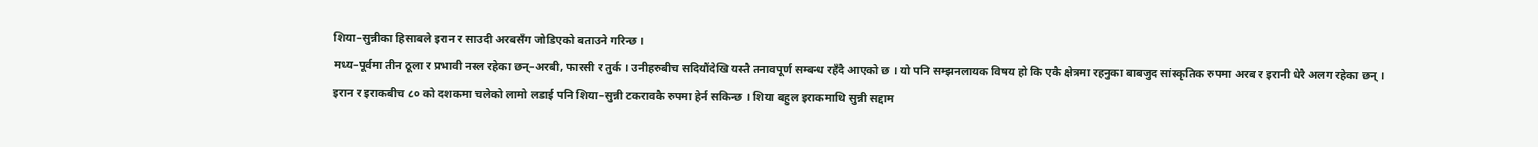शिया–सुन्नीका हिसाबले इरान र साउदी अरबसँग जोडिएको बताउने गरिन्छ ।
मध्य–पूर्वमा तीन ठूला र प्रभावी नस्ल रहेका छन्–अरबी, फारसी र तुर्क । उनीहरुबीच सदियौंदेखि यस्तै तनावपूर्ण सम्बन्ध रहँदै आएको छ । यो पनि सम्झनलायक विषय हो कि एकै क्षेत्रमा रहनुका बाबजुद सांस्कृतिक रुपमा अरब र इरानी धेरै अलग रहेका छन् ।
इरान र इराकबीच ८० को दशकमा चलेको लामो लडाई पनि शिया–सुन्नी टकरावकै रुपमा हेर्न सकिन्छ । शिया बहुल इराकमाथि सुन्नी सद्दाम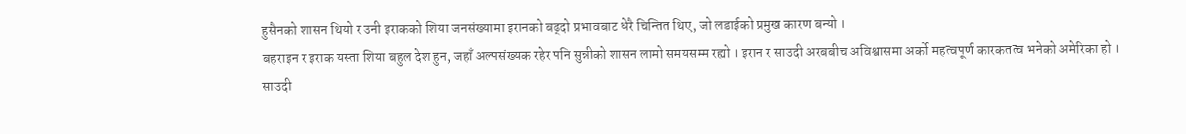हुसैनको शासन थियो र उनी इराकको शिया जनसंख्यामा इरानको बढ्दो प्रभावबाट धेरै चिन्तित थिए, जो लडाईको प्रमुख कारण बन्यो ।
बहराइन र इराक यस्ता शिया बहुल देश हुन, जहाँ अल्पसंख्यक रहेर पनि सुन्नीको शासन लामो समयसम्म रह्यो । इरान र साउदी अरबबीच अविश्वासमा अर्को महत्वपूर्ण कारकतत्व भनेको अमेरिका हो ।
साउदी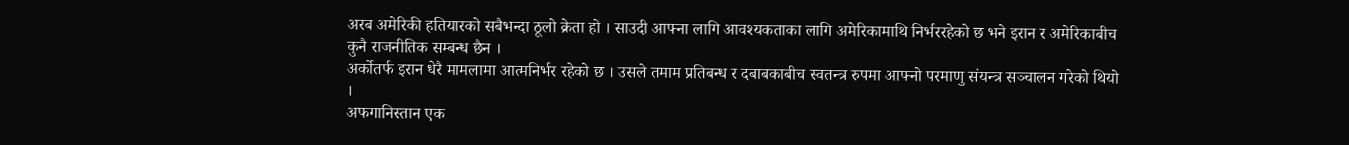अरब अमेरिकी हतियारको सबैभन्दा ठूलो क्रेता हो । साउदी आफ्ना लागि आवश्यकताका लागि अमेरिकामाथि निर्भररहेको छ भने इरान र अमेरिकाबीच कुनै राजनीतिक सम्बन्ध छैन ।
अर्कोतर्फ इरान धेरै मामलामा आत्मनिर्भर रहेको छ । उसले तमाम प्रतिबन्ध र दबाबकाबीच स्वतन्त्र रुपमा आफ्नो परमाणु संयन्त्र सञ्चालन गरेको थियो ।
अफगानिस्तान एक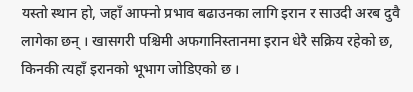यस्तो स्थान हो, जहाँ आफ्नो प्रभाव बढाउनका लागि इरान र साउदी अरब दुवै लागेका छन् । खासगरी पश्चिमी अफगानिस्तानमा इरान धेरै सक्रिय रहेको छ, किनकी त्यहाँ इरानको भूभाग जोडिएको छ ।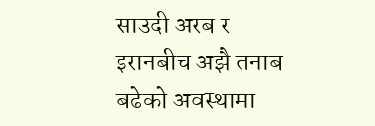साउदी अरब र इरानबीच अझै तनाब बढेको अवस्थामा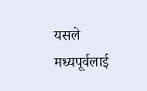यसले मध्यपूर्वलाई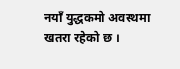नयाँ युद्धकमो अवस्थमा खतरा रहेको छ ।